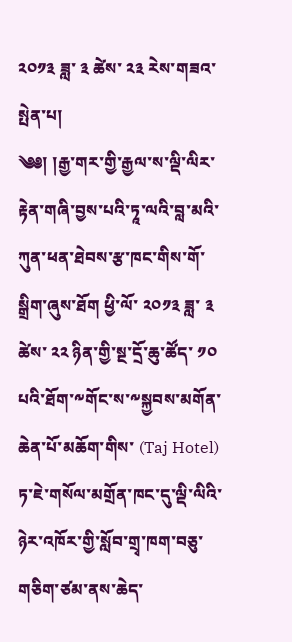༢༠༡༣ ཟླ་ ༣ ཚེས་ ༢༣ རེས་གཟའ་སྤེན་པ།
༄༅། །རྒྱ་གར་གྱི་རྒྱལ་ས་ལྡི་ལིར་རྟེན་གཞི་བྱས་པའི་ཏཱ་ལའི་བླ་མའི་ཀུན་ཕན་ཐེབས་རྩ་ཁང་གིས་གོ་སྒྲིག་ཞུས་ཐོག ཕྱི་ལོ་ ༢༠༡༣ ཟླ་ ༣ ཚེས་ ༢༢ ཉིན་གྱི་སྔ་དྲོ་ཆུ་ཚོད་ ༡༠ པའི་ཐོག་༸གོང་ས་༸སྐྱབས་མགོན་ཆེན་པོ་མཆོག་གིས་ (Taj Hotel) ཏ་ཇེ་གསོལ་མགྲོན་ཁང་དུ་ལྡི་ལིའི་ཉེར་འཁོར་གྱི་སློབ་གྲྭ་ཁག་བཅུ་གཅིག་ཙམ་ནས་ཆེད་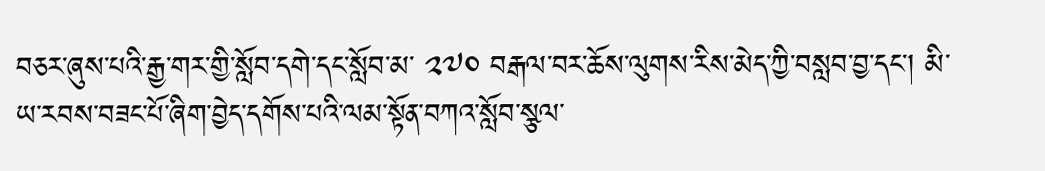བཅར་ཞུས་པའི་རྒྱ་གར་གྱི་སློབ་དགེ་དང་སློབ་མ་ ༢༧༠ བརྒལ་བར་ཆོས་ལུགས་རིས་མེད་ཀྱི་བསླབ་བྱ་དང་། མི་ཡ་རབས་བཟང་པོ་ཞིག་བྱེད་དགོས་པའི་ལམ་སྟོན་བཀའ་སློབ་སྩལ་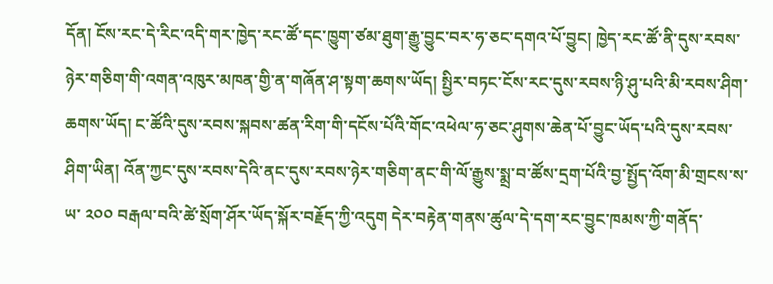དོན། ངོས་རང་དེ་རིང་འདི་གར་ཁྱེད་རང་ཚོ་དང་ཁྱུག་ཙམ་ཐུག་རྒྱུ་བྱུང་བར་ཧ་ཅང་དགའ་པོ་བྱུང། ཁྱེད་རང་ཚོ་ནི་དུས་རབས་ཉེར་གཅིག་གི་འགན་འཁུར་མཁན་གྱི་ན་གཞོན་ཤ་སྟག་ཆགས་ཡོད། སྤྱིར་བཏང་ངོས་རང་དུས་རབས་ཉི་ཤུ་པའི་མི་རབས་ཤིག་ཆགས་ཡོད། ང་ཚོའི་དུས་རབས་སྐབས་ཚན་རིག་གི་དངོས་པོའི་གོང་འཕེལ་ཧ་ཅང་ཤུགས་ཆེན་པོ་བྱུང་ཡོད་པའི་དུས་རབས་ཤིག་ཡིན། འོན་ཀྱང་དུས་རབས་དེའི་ནང་དུས་རབས་ཉེར་གཅིག་ནང་གི་ལོ་རྒྱུས་སྨྲ་བ་ཚོས་དྲག་པོའི་བྱ་སྤྱོད་འོག་མི་གྲངས་ས་ཡ་ ༢༠༠ བརྒལ་བའི་ཚེ་སྲོག་ཤོར་ཡོད་སྐོར་བརྗོད་ཀྱི་འདུག དེར་བརྟེན་གནས་ཚུལ་དེ་དག་རང་བྱུང་ཁམས་ཀྱི་གནོད་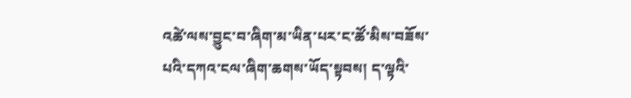འཚེ་ལས་བྱུང་བ་ཞིག་མ་ཡིན་པར་ང་ཚོ་མིས་བཟོས་པའི་དཀའ་ངལ་ཞིག་ཆགས་ཡོད་སྟབས། ད་ལྟའི་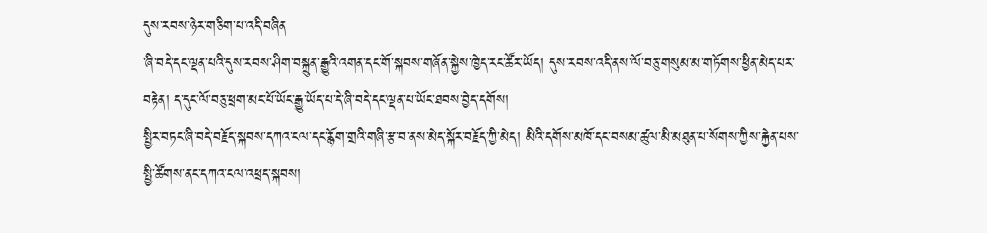དུས་རབས་ཉེར་གཅིག་པ་འདི་བཞིན
་ཞི་བདེ་དང་ལྡན་པའི་དུས་རབས་ཤིག་བསྐྲུན་རྒྱུའི་འགན་དང་གོ་སྐབས་གཞོན་སྐྱེས་ཁྱེད་རང་ཚོར་ཡོད། དུས་རབས་འདི་ནས་ལོ་བཅུ་གསུམ་མ་གཏོགས་ཕྱིན་མེད་པར་བརྟེན། ད་དུང་ལོ་བཅུ་ཕྲག་མང་པོ་ཡོང་རྒྱུ་ཡོད་པ་དེ་ཞི་བདེ་དང་ལྡན་པ་ཡོང་ཐབས་བྱེད་དགོས།
སྤྱིར་བཏང་ཞི་བདེ་བརྗོད་སྐབས་དཀའ་ངལ་དང་རྙོག་གྲའི་གཞི་རྩ་བ་ནས་མེད་སྐོར་བརྗོད་ཀྱི་མེད། མིའི་དགོས་མཁོ་དང་བསམ་ཚུལ་མི་མཐུན་པ་སོགས་ཀྱིས་རྐྱེན་པས་སྤྱི་ཚོགས་ནང་དཀའ་ངལ་འཕྲད་སྐབས།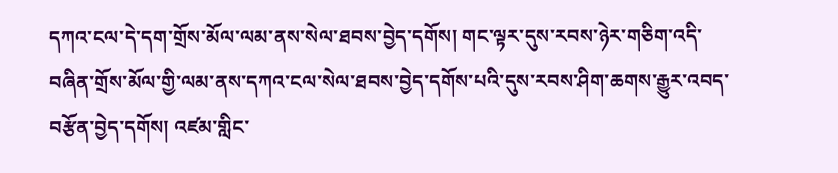དཀའ་ངལ་དེ་དག་གྲོས་མོལ་ལམ་ནས་སེལ་ཐབས་བྱེད་དགོས། གང་ལྟར་དུས་རབས་ཉེར་གཅིག་འདི་བཞིན་གྲོས་མོལ་གྱི་ལམ་ནས་དཀའ་ངལ་སེལ་ཐབས་བྱེད་དགོས་པའི་དུས་རབས་ཤིག་ཆགས་རྒྱུར་འབད་བརྩོན་བྱེད་དགོས། འཛམ་གླིང་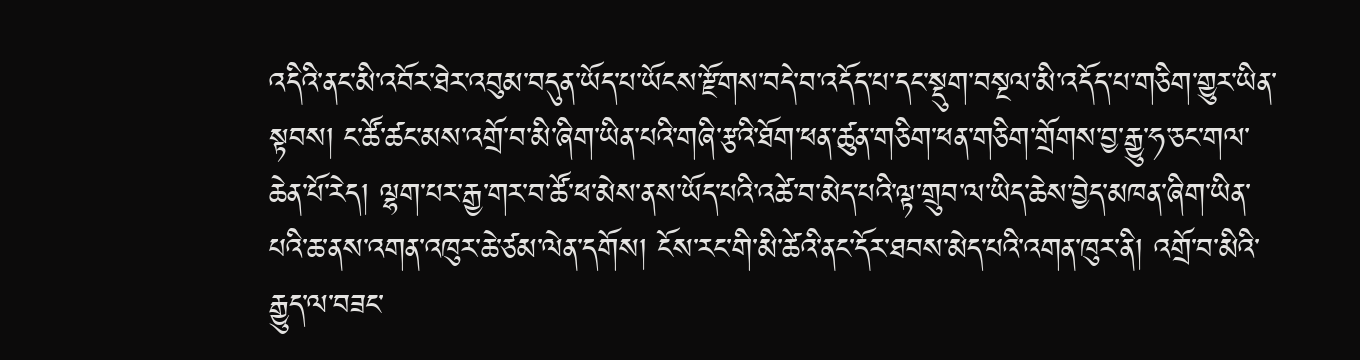འདིའི་ནང་མི་འབོར་ཐེར་འབུམ་བདུན་ཡོད་པ་ཡོངས་རྫོགས་བདེ་བ་འདོད་པ་དང་སྡུག་བསྔལ་མི་འདོད་པ་གཅིག་གྱུར་ཡིན་སྟབས། ང་ཚོ་ཚང་མས་འགྲོ་བ་མི་ཞིག་ཡིན་པའི་གཞི་རྩའི་ཐོག་ཕན་ཚུན་གཅིག་ཕན་གཅིག་གྲོགས་བྱ་རྒྱུ་ཧ་ཅང་གལ་ཆེན་པོ་རེད། ལྷག་པར་རྒྱ་གར་བ་ཚོ་ཕ་མེས་ནས་ཡོད་པའི་འཚེ་བ་མེད་པའི་ལྟ་གྲུབ་ལ་ཡིད་ཆེས་བྱེད་མཁན་ཞིག་ཡིན་པའི་ཆ་ནས་འགན་འཁུར་ཆེ་ཙམ་ལེན་དགོས། ངོས་རང་གི་མི་ཚེའི་ནང་དོར་ཐབས་མེད་པའི་འགན་ཁུར་ནི། འགྲོ་བ་མིའི་རྒྱུད་ལ་བཟང་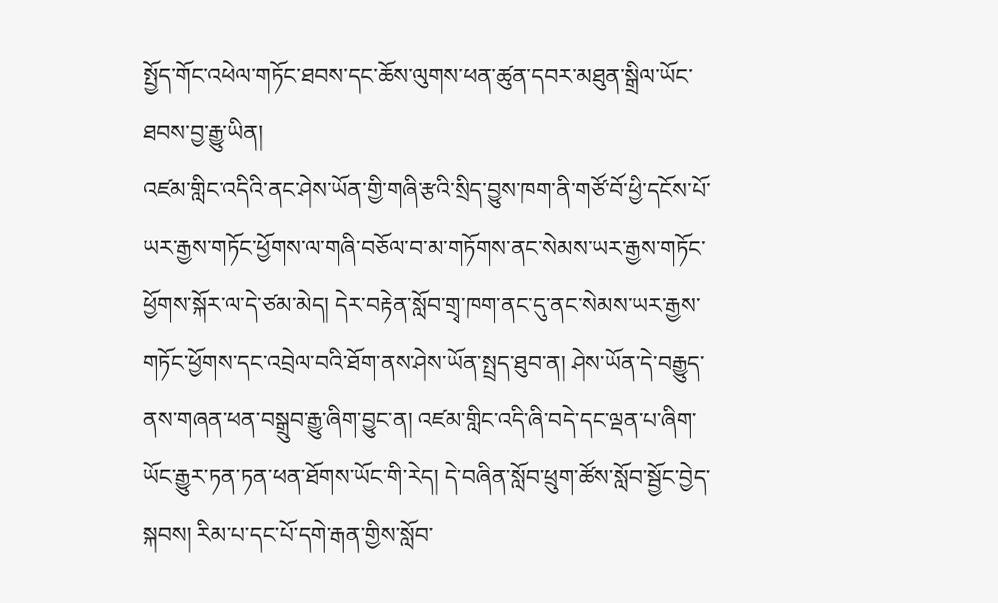སྤྱོད་གོང་འཕེལ་གཏོང་ཐབས་དང་ཆོས་ལུགས་ཕན་ཚུན་དབར་མཐུན་སྒྲིལ་ཡོང་ཐབས་བྱ་རྒྱུ་ཡིན།
འཛམ་གླིང་འདིའི་ནང་ཤེས་ཡོན་གྱི་གཞི་རྩའི་སྲིད་བྱུས་ཁག་ནི་གཙོ་བོ་ཕྱི་དངོས་པོ་ཡར་རྒྱས་གཏོང་ཕྱོགས་ལ་གཞི་བཅོལ་བ་མ་གཏོགས་ནང་སེམས་ཡར་རྒྱས་གཏོང་ཕྱོགས་སྐོར་ལ་དེ་ཙམ་མེད། དེར་བརྟེན་སློབ་གྲྭ་ཁག་ནང་དུ་ནང་སེམས་ཡར་རྒྱས་གཏོང་ཕྱོགས་དང་འབྲེལ་བའི་ཐོག་ནས་ཤེས་ཡོན་སྤྲད་ཐུབ་ན། ཤེས་ཡོན་དེ་བརྒྱུད་ནས་གཞན་ཕན་བསྒྲུབ་རྒྱུ་ཞིག་བྱུང་ན། འཛམ་གླིང་འདི་ཞི་བདེ་དང་ལྡན་པ་ཞིག་ཡོང་རྒྱུར་ཏན་ཏན་ཕན་ཐོགས་ཡོང་གི་རེད། དེ་བཞིན་སློབ་ཕྲུག་ཚོས་སློབ་སྦྱོང་བྱེད་སྐབས། རིམ་པ་དང་པོ་དགེ་རྒན་གྱིས་སློབ་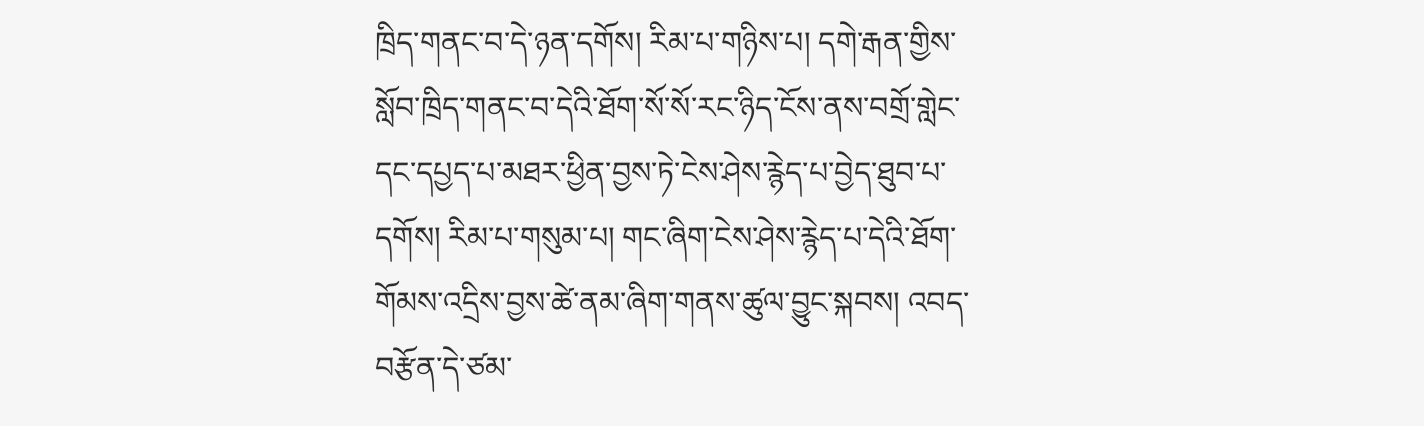ཁྲིད་གནང་བ་དེ་ཉན་དགོས། རིམ་པ་གཉིས་པ། དགེ་རྒན་གྱིས་སློབ་ཁྲིད་གནང་བ་དེའི་ཐོག་སོ་སོ་རང་ཉིད་ངོས་ནས་བགྲོ་གླེང་དང་དཔྱད་པ་མཐར་ཕྱིན་བྱས་ཏེ་ངེས་ཤེས་རྙེད་པ་བྱེད་ཐུབ་པ་དགོས། རིམ་པ་གསུམ་པ། གང་ཞིག་ངེས་ཤེས་རྙེད་པ་དེའི་ཐོག་གོམས་འདྲིས་བྱས་ཚེ་ནམ་ཞིག་གནས་ཚུལ་བྱུང་སྐབས། འབད་བརྩོན་དེ་ཙམ་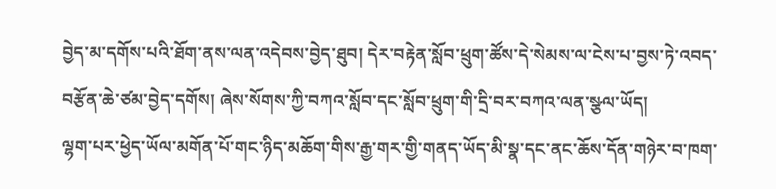བྱེད་མ་དགོས་པའི་ཐོག་ནས་ལན་འདེབས་བྱེད་ཐུབ། དེར་བརྟེན་སློབ་ཕྲུག་ཚོས་དེ་སེམས་ལ་ངེས་པ་བྱས་ཏེ་འབད་བརྩོན་ཆེ་ཙམ་བྱེད་དགོས། ཞེས་སོགས་ཀྱི་བཀའ་སློབ་དང་སློབ་ཕྲུག་གི་དྲི་བར་བཀའ་ལན་སྩལ་ཡོད།
ལྷག་པར་ཕྱེད་ཡོལ་མགོན་པོ་གང་ཉིད་མཆོག་གིས་རྒྱ་གར་གྱི་གནད་ཡོད་མི་སྣ་དང་ནང་ཆོས་དོན་གཉེར་བ་ཁག་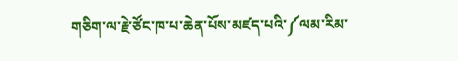གཅིག་ལ་རྗེ་ཙོང་ཁ་པ་ཆེན་པོས་མཛད་པའི་༼ལམ་རིམ་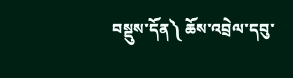བསྡུས་དོན༽ ཆོས་འབྲེལ་དབུ་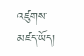འཛུགས་མཛད་ཡོད།